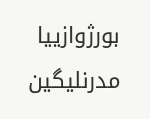بورژوازییا مدرنلیگین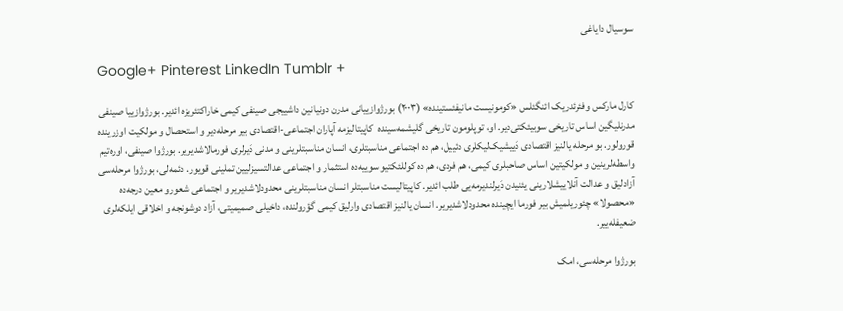سوسیال دایاغی

Google+ Pinterest LinkedIn Tumblr +

کارل مارکس وفئرئدریک ائنگئلس «کومونیست مانیفئستینده» (۲۰۰۳) بورژوازییانی مدرن دونیانین داشییجی صینفی کیمی خاراکتئریزه ائدیر. بورژوازییا صینفی مدرنلیگین اساس تاریخی سوبیئکتی‌دیر. او، توپلومون تاریخی گلیشمه‌سینده  کاپیتالیزمه آپاران اجتماعی-اقتصادی بیر مرحله‌دیر و استحصال و مولکیت اوزرینده قورولور. بو مرحله یالنیز اقتصادی دَییشیک‌لیکلری دئییل، هم ده اجتماعی مناسبتلری، انسان مناسبتلرینی و مدنی دَیرلری فورمالاشدیریر. بورژوا صینفی، اوره‌تیم واسطه‌لرینین و مولکیتین اساس صاحبلری کیمی، هم فردی، هم ده کوللئکتیو سوییه‌ده استثمار و اجتماعی عدالتسیزلیین تملینی قویور. دئمه‌لی، بورژوا مرحله‌سی آزادلیق و عدالت آنلاییشلارینی یئنیدن دَیرلندیرمه‌یی طلب ائدیر. کاپیتالیست مناسبتلر انسان مناسبتلرینی محدودلاشدیریر و اجتماعی شعورو معین درجه‌ده «محصولا» چئوریلمیش بیر فورما ایچینده محدودلاشدیریر. انسان یالنیز اقتصادی وارلیق کیمی گؤرولنده، داخیلی صمیمیتی، آزاد دوشونجه و اخلاقی ایلکه‌لری ضعیفله‌ییر.

بورژوا مرحله‌سی، امک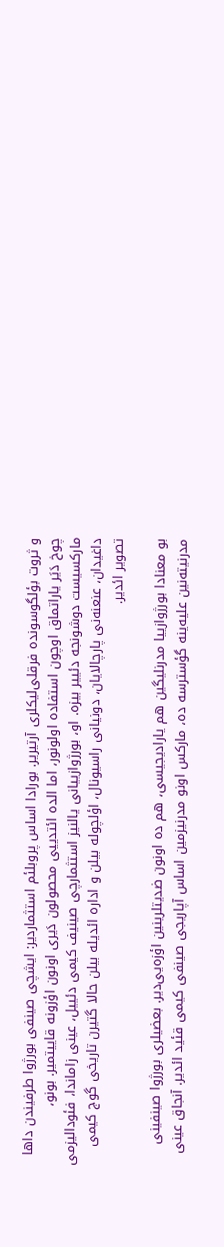و ثروت بؤلگوسونده فرقلی‌لیکلری آرتیریر. بورادا اساس پروبلئم استثماردیر: ایشچی صینفی بورژوا طرفیندن داها چوخ دَیَر یاراتماق اوچون استفاده اولونور، اما الده ائتدییی محصولون دَیری اونون اؤزونه قاییتمیر. بونو، مارکسیست دوشونجه دئییر بیزه. او، بورژوازییانی یالنیز استثمارچی صینیف کیمی دئییل، عینی زاماندا، فئودالیزمی داغیدان، عنعنه‌نی پارچالایان، دونیانی راسیونال، اؤلچوله بیلن و اداره ائدیله بیلن حالا گتیرن تاریخی گوج کیمی تصویر ائدیر.

بو معنادا بورژوازییا مدرنلیگین هم یارادیجیسی، هم ده اونون ضدیتلرینین اؤزه‌یی‌دیر. بعضیلری بورژوا صینفینی مدرنیته‌نین علیه‌ینه گؤسترسه ده، مارکس اونو مدرنیزمین اساس آپاریجی صینفی کیمی قئید ائدیر. آنجاق عینی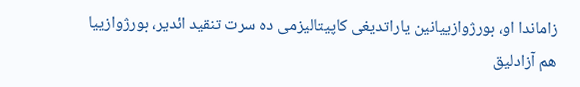زاماندا او، بورژوازییانین یاراتدیغی کاپیتالیزمی ده سرت تنقید ائدیر، بورژوازییا هم آزادلیق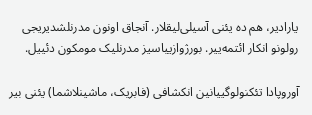یارادیر، هم ده یئنی آسیلی‌لیقلار. آنجاق اونون مدرنلشدیریجی رولونو انکار ائتمه‌ییر. بورژوازییاسیز مدرنلیک مومکون دئییل.

آوروپادا تئکنولوگییانین انکشافی (فابریک، ماشینلاشما) یئنی بیر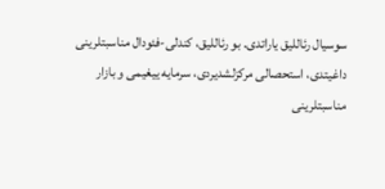سوسیال رئاللیق یاراتدی. بو رئاللیق، کندلی-فئودال مناسبتلرینی داغیتدی، استحصالی مرکزلشدیردی، سرمایه ییغیمی و بازار مناسبتلرینی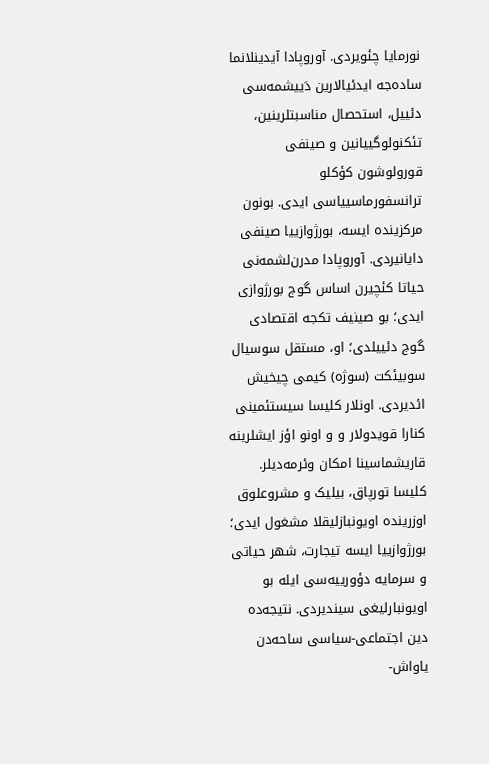نورمایا چئویردی. آوروپادا آیدینلانما ساده‌جه ایدئیالارین دَییشمه‌سی دئییل، استحصال مناسبتلرینین، تئکنولوگییانین و صینفی قورولوشون کؤکلو ترانسفورماسییاسی ایدی. بونون مرکزینده ایسه، بورژوازییا صینفی دایانیردی. آوروپادا مدرن‌لشمه‌نی حیاتا کئچیرن اساس گوج بورژوازی ایدی؛ بو صینیف تکجه اقتصادی گوج دئییلدی؛ او، مستقل سوسیال سوبیئکت (سوژه) کیمی چیخیش ائدیردی. اونلار کلیسا سیستئمینی کنارا قویدولار و و اونو اؤز ایشلرینه قاریشماسینا امکان وئرمه‌دیلر. کلیسا تورپاق، بیلیک و مشروعلوق اوزرینده اویونبازلیقلا مشغول ایدی؛ بورژوازییا ایسه تیجارت، شهر حیاتی و سرمایه دؤورییه‌سی ایله بو اویونبارلیغی سیندیردی. نتیجه‌ده دین اجتماعی-سیاسی ساحه‌دن یاواش-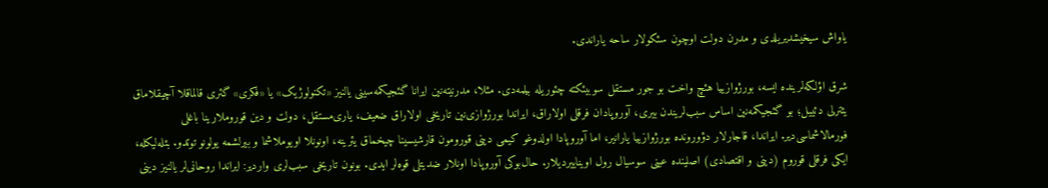یاواش سیخیشدیریلدی و مدرن دولت اوچون سئکولار ساحه یاراندی.

شرق اؤلکه‌لرینده ایسه، بورژوازییا هئچ واخت بو جور مستقل سوبیئکته چئوریله بیلمه‌دی. مثلا، مدرنیته‌نین ایرانا گئجیکمه‌سینی یالنیز «تکنولوژیک» یا «فکری» گئری قالماقلا آچیقلاماق یئترلی دئییل؛ بو گئجیکمه‌نین اساس سبب‌لریندن بیری، آوروپادان فرقلی اولاراق، ایراندا بورژوازی‌نین تاریخی اولاراق ضعیف، یاری‌‌مستقل، دولت و دین قوروملارینا باغلی فورمالاشماسی‌دیر. ایراندا، قاجارلار دؤورونده بورژوازییا یارانیر، اما آوروپادا اولدوغو کیمی دینی قورومون قارشیسینا چیخماق یئرینه، اونونلا اویوملاشما و بیرلشمه یولونو توتدو. بئله‌لیکله، ایکی فرقلی قوروم (دینی و اقتصادی) اصلینده عینی سوسیال رول اویناییردیلار. حال‌بوکی آوروپادا اونلار ضدیتلی قوه‌لر ایدی. بونون تاریخی سبب‌لری واردیر: ایراندا روحانی‌لر یالنیز دینی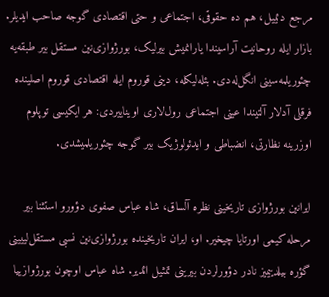مرجع دئییل، هم ده حقوقی، اجتماعی و حتی اقتصادی گوجه صاحب ایدیلر. بازار ایله روحانیت آراسیندا یارانمیش بیرلیک، بورژوازی‌نین مستقل بیر طبقه‌یه چئوریلمه‌سینی انگل‌له‌دی. بئله‌لیکله، دینی قوروم ایله اقتصادی قوروم اصلینده فرقلی آدلار آلتیندا عینی اجتماعی رول‌لاری اویناییردی: هر ایکیسی توپلوم اوزرینه نظارتی، انضباطی و ایدئولوژیک بیر گوجه چئوریلمیشدی.

ایرانین بورژوازی تاریخینی نظره آلساق، شاه عباس صفوی دؤورو استثنا بیر مرحله کیمی اورتایا چیخیر. او، ایران تاریخینده بورژوازی‌نین نسبی مستقل‌لییینی گؤره بیلدییمیز نادر دؤورلردن بیرینی تمثیل ائدیر. شاه عباس اوچون بورژوازییا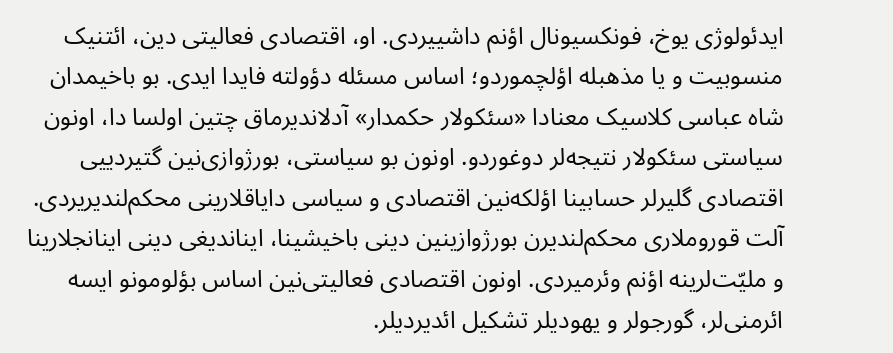ایدئولوژی یوخ، فونکسیونال اؤنم داشییردی. او، اقتصادی فعالیتی دین، ائتنیک منسوبیت و یا مذهبله اؤلچموردو؛ اساس مسئله دؤولته فایدا ایدی. بو باخیمدان شاه عباسی کلاسیک معنادا «سئکولار حکمدار» آدلاندیرماق چتین اولسا دا، اونون سیاستی سئکولار نتیجه‌لر دوغوردو. اونون بو سیاستی، بورژوازی‌نین گتیردییی اقتصادی گلیرلر حسابینا اؤلکه‌نین اقتصادی و سیاسی دایاقلارینی محکم‌لندیریردی. آلت قوروملاری محکم‌لندیرن بورژوازینین دینی باخیشینا، ایناندیغی دینی اینانجلارینا و ملیّت‌لرینه اؤنم وئرمیردی. اونون اقتصادی فعالیتی‌نین اساس بؤلومونو ایسه ائرمنی‌لر، گورجولر و یهودیلر تشکیل ائدیردیلر.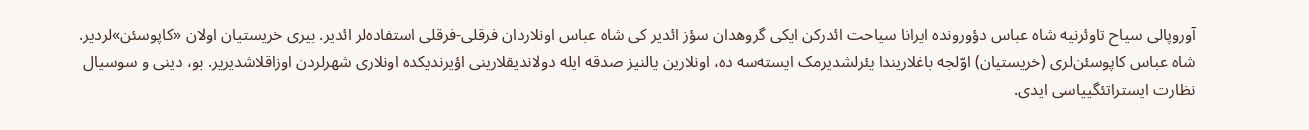آوروپالی سیاح تاوئرنیه شاه عباس دؤورونده ایرانا سیاحت ائدرکن ایکی گروهدان سؤز ائدیر کی شاه عباس اونلاردان فرقلی-فرقلی استفاده‌لر ائدیر. بیری خریستیان اولان «کاپوسئن»لردیر. شاه عباس کاپوسئن‌لری (خریستیان) اوّلجه باغلاریندا یئرلشدیرمک ایسته‌سه ده، اونلارین یالنیز صدقه ایله دولاندیقلارینی اؤیرندیکده اونلاری شهرلردن اوزاقلاشدیریر. بو، دینی و سوسیال نظارت ایستراتئگییاسی ایدی.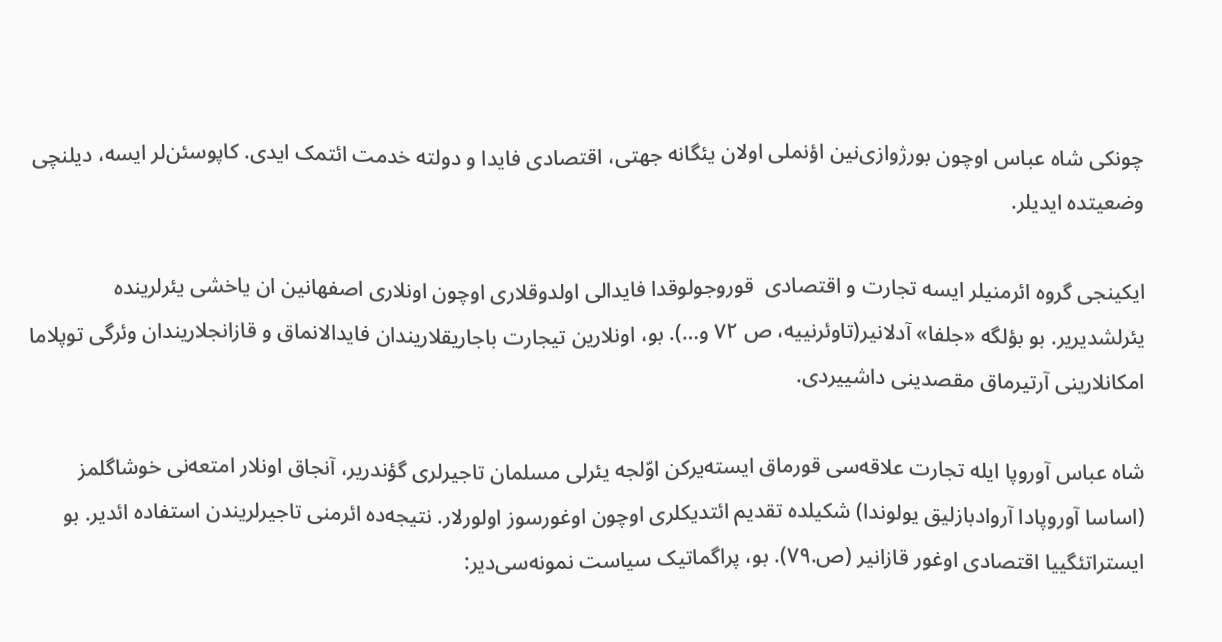چونکی شاه عباس اوچون بورژوازی‌نین اؤنملی اولان یئگانه جهتی، اقتصادی فایدا و دولته خدمت ائتمک ایدی. کاپوسئن‌لر ایسه، دیلنچی وضعیتده ایدیلر.

ایکینجی گروه ائرمنیلر ایسه تجارت و اقتصادی  قوروجولوقدا فایدالی اولدوقلاری اوچون اونلاری اصفهانین ان یاخشی یئرلرینده یئرلشدیریر. بو بؤلگه «جلفا» آدلانیر(تاوئرنییه، ص ۷۲ و…). بو، اونلارین تیجارت باجاریقلاریندان فایدالانماق و قازانجلاریندان وئرگی توپلاما امکانلارینی آرتیرماق مقصدینی داشییردی.

شاه عباس آوروپا ایله تجارت علاقه‌سی قورماق ایسته‌یرکن اوّلجه یئرلی مسلمان تاجیرلری گؤندریر، آنجاق اونلار امتعه‌نی خوشاگلمز (اساسا آوروپادا آروادبازلیق یولوندا) شکیلده تقدیم ائتدیکلری اوچون اوغورسوز اولورلار. نتیجه‌ده ائرمنی تاجیرلریندن استفاده ائدیر. بو ایستراتئگییا اقتصادی اوغور قازانیر (ص.۷۹). بو، پراگماتیک سیاست نمونه‌سی‌دیر: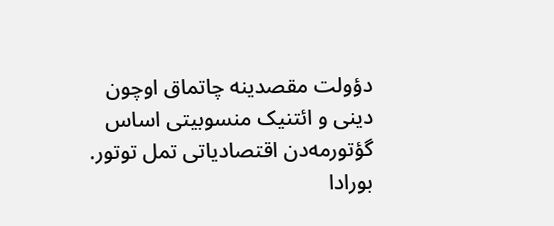دؤولت مقصدینه چاتماق اوچون دینی و ائتنیک منسوبیتی اساس گؤتورمه‌دن اقتصادیاتی تمل توتور. بورادا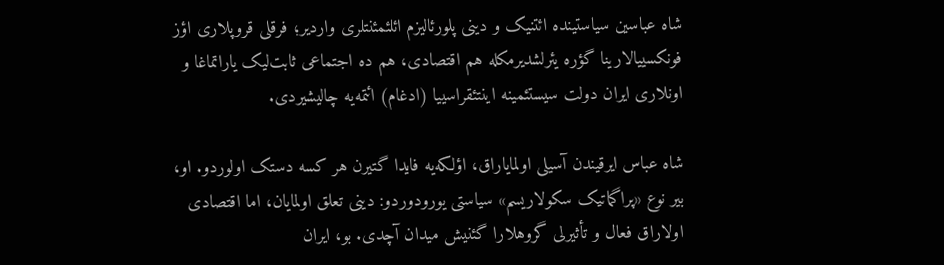شاه عباسین سیاستینده ائتنیک و دینی پلورئالیزم ائلئمئنتلری واردیر؛ فرقلی قروپلاری اؤز فونکسییالارینا گؤره یئرلشدیرمکله هم اقتصادی، هم ده اجتماعی ثابت‌لیک یاراتماغا و اونلاری ایران دولت سیستئمینه اینتئقراسییا (ادغام) ائتمه‌یه چالیشیردی.

شاه عباس ایرقیندن آسیلی اولمایاراق، اؤلکه‌یه فایدا گتیرن هر کسه دستک اولوردو. او، بیر نوع «پراگماتیک سکولاریسم» سیاستی یورودوردو: دینی تعلق اولمایان، اما اقتصادی اولاراق فعال و تأثیرلی گروهلارا گئنیش میدان آچدی. بو، ایران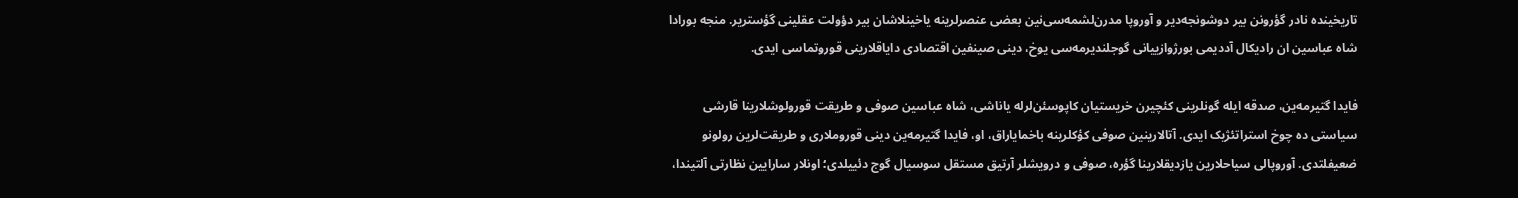تاریخینده نادر گؤرونن بیر دوشونجه‌دیر و آوروپا مدرن‌لشمه‌سی‌نین بعضی عنصرلرینه یاخینلاشان بیر دؤولت عقلینی گؤستریر. منجه بورادا شاه عباسین ان رادیکال آددیمی بورژوازییانی گوجلندیرمه‌سی یوخ، دینی صینفین اقتصادی دایاقلارینی قوروتماسی ایدی.

فایدا گتیرمه‌ین، صدقه ایله گونلرینی کئچیرن خریستیان کاپوسئن‌لرله یاناشی، شاه عباسین صوفی و طریقت قورولوشلارینا قارشی سیاستی ده چوخ استراتئژیک ایدی. آتالارینین صوفی کؤکلرینه باخمایاراق، او، فایدا گتیرمه‌ین دینی قوروملاری و طریقت‌لرین رولونو ضعیفلتدی. آوروپالی سیاحلارین یازدیقلارینا گؤره، صوفی و درویشلر آرتیق مستقل سوسیال گوج دئییلدی؛ اونلار سارایین نظارتی آلتیندا،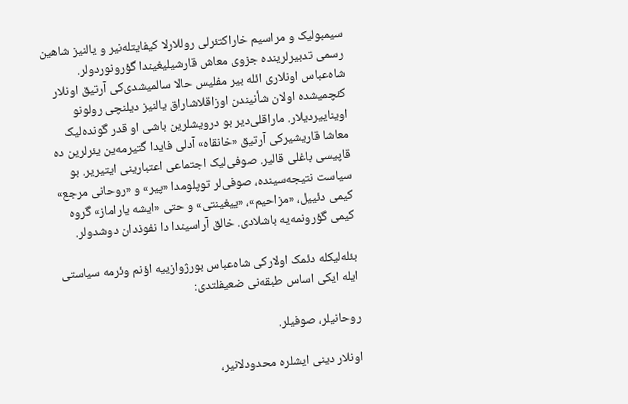سیمبولیک و مراسیم خاراکتئرلی روللارلا کیفایتله‌نیر و یالنیز شاهین رسمی تدبیرلرینده جزوی معاش قارشیلیغیندا گؤرونوردولر. شاه‌عباس اونلاری ائله بیر مفلیس حالا سالمیشدی‌کی آرتیق اونلار کئچمیشده اولان شأنیندن اوزاقلاشاراق یالنیز دیلنچی رولونو اویناییردیلار. ماراقلی‌دیر بو درویشلرین باشی او قدر گونده‌لیک معاشا قاریشیرکی آرتیق «خانقاه» آدلی فایدا گتیرمه‌‌ین یئرلرین ده قاپیسی باغلی قالیر. صوفی‌لیک اجتماعی اعتبارینی ایتیریر. بو سیاست نتیجه‌سینده، صوفی‌لر توپلومدا «پیر» و «روحانی مرجع» کیمی دئییل، «مزاحیم»، «ییغینتی» و حتی «ایشه یاراماز» گروه کیمی گؤرونمه‌یه باشلادی. خالق آراسیندا دا نفوذدان دوشدولر.

بئله‌لیکله دئمک اولارکی شاه‌عباس بورژوازییه اؤنم وئرمه سیاستی ایله ایکی اساس طبقه‌نی ضعیفلتدی:

روحانیلر، صوفیلر.

اونلار دینی ایشلره محدودلانیر،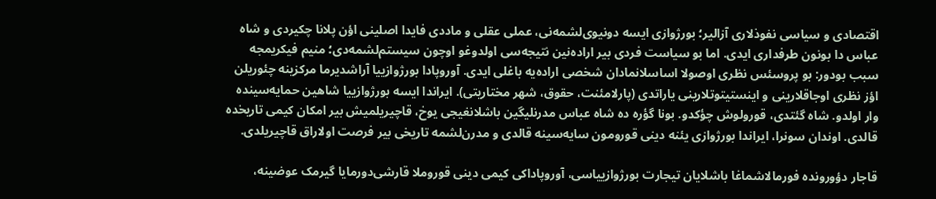اقتصادی و سیاسی نفوذلاری آزالیر؛ بورژوازی ایسه دونیوی‌لشمه‌نی، عملی عقلی و ماددی فایدا اصلینی اؤن پلانا چکیردی و شاه عباس دا بونون طرفداری ایدی. اما بو سیاست فردی بیر اراده‌نین نتیجه‌سی اولدوغو اوچون سیستم‌لشمه‌دی؛ منیم فیکریمجه سبب بودور: بو پروسئس نظری اوصولا اساسلانمادان شخصی اراده‌یه باغلی ایدی. آوروپادا بورژوازییا آراشدیرما مرکزینه چئوریلن اؤز نظری اوجاقلارینی و اینستیتوتلارینی یاراتدی (پارلامئنت، حقوق، شهر مختاریتی). ایراندا ایسه بورژوازییا شاهین حمایه‌سینده وار اولدو. شاه گئتدی، قورولوش چؤکدو. بونا گؤره ده شاه عباس مدرنلیگین باشلانغیجی یوخ، قاچیریلمیش بیر امکان کیمی تاریخده قالدی. اوندان سونرا، ایراندا بورژوازی یئنه دینی قورومون سایه‌سینه قالدی و مدرن‌لشمه تاریخی بیر فرصت اولاراق قاچیریلدی.

قاجار دؤورونده فورمالاشماغا باشلایان تیجارت بورژوازییاسی، آوروپاداکی کیمی دینی قوروملا قارشی‌دورمایا گیرمک عوضینه،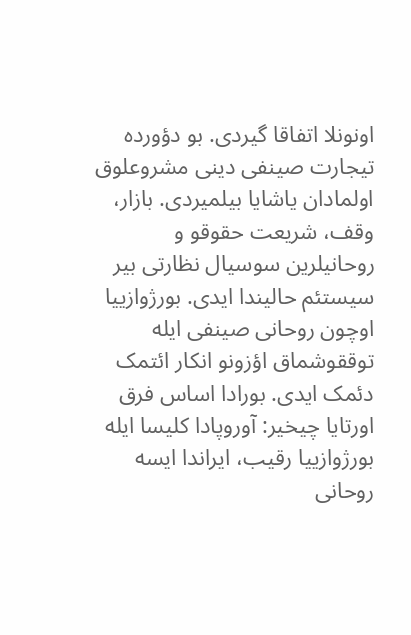اونونلا اتفاقا گیردی. بو دؤورده تیجارت صینفی دینی مشروعلوق اولمادان یاشایا بیلمیردی. بازار، وقف، شریعت حقوقو و روحانیلرین سوسیال نظارتی بیر سیستئم حالیندا ایدی. بورژوازییا اوچون روحانی صینفی ایله توققوشماق اؤزونو انکار ائتمک دئمک ایدی. بورادا اساس فرق اورتایا چیخیر: آوروپادا کلیسا ایله بورژوازییا رقیب، ایراندا ایسه روحانی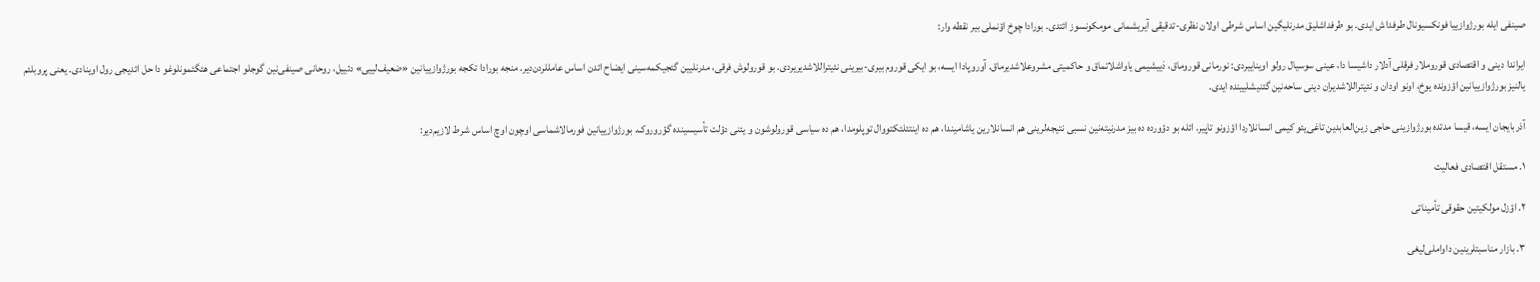صینفی ایله بورژوازییا فونکسیونال طرفداش ایدی. بو طرفداشلیق مدرنلیگین اساس شرطی اولان نظری-تدقیقی آیریشمانی مومکونسوز ائتدی. بورادا چوخ اؤنملی بیر نقطه وار:

ایراندا دینی و اقتصادی قوروملار فرقلی آدلار داشیسا دا، عینی سوسیال رولو اویناییردی: نورمانی قوروماق، دَییشیمی یاواشلاتماق و حاکمیتی مشروعلاشدیرماق. آوروپادا ایسه، بو ایکی قوروم بیری-بیرینی نئیتراللاشدیریردی. بو قورولوش فرقی، مدرنلیین گئجیکمه‌سینی ایضاح ائد‌ن اساس عامللردن‌دیر. منجه بورادا تکجه بورژوازییانین «ضعیف‌لییی» دئییل، روحانی صینفی‌نین گوجلو اجتماعی هئگئمونلوغو دا حل ائدیجی رول اوینادی. یعنی پروبلئم یالنیز بورژوازییانین اؤزونده یوخ، اونو اودان و نئیتراللاشدیران دینی ساحه‌نین گئنیشلیینده ایدی.

آذربایجان ایسه، قیسا مدتده بورژوازینی حاجی زین‌العابدین تاغی‌یئو کیمی انسانلاردا اؤزونو تاپیر. ائله بو دؤورده ده بیز مدرنیته‌نین نسبی نتیجه‌لرینی هم انسانلارین یاشامیندا، هم ده اینتئلئکتووال توپلومدا، هم ده سیاسی قورولوشون و یئنی دؤلت تأسیسینده گؤروروک. بورژوازییانین فورمالاشماسی اوچون اوچ اساس شرط لازیم‌دیر:

۱. مستقل اقتصادی فعالیت

۲. اؤزل مولکیتین حقوقی تأمیناتی

۳. بازار مناسبتلرینین داواملی‌لیغی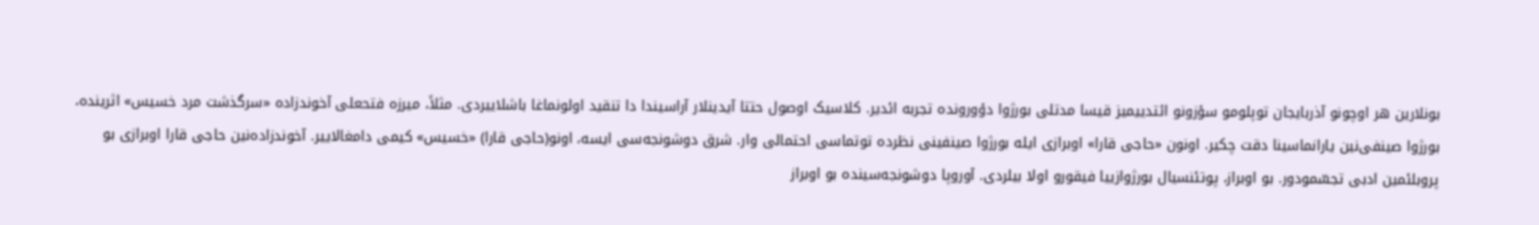بونلارین هر اوچونو آذربایجان توپلومو سؤزونو ائتدییمیز قیسا مدتلی بورژوا دؤورونده تجربه ائدیر. کلاسیک اوصول حتتا آیدینلار آراسیندا دا تنقید اولونماغا باشلاییردی. مثلاً، میرزه فتحعلی آخوندزاده «سرگذشت مرد خسیس» اثرینده، بورژوا صینفی‌نین یارانماسینا دقت چکیر. اونون «حاجی قارا» اوبرازی ایله بورژوا صینفینی نظرده توتماسی احتمالی وار. شرق دوشونجه‌سی ایسه، اونو(حاجی قارا) «خسیس» کیمی دامغالاییر. آخوندزاده‌نین حاجی قارا اوبرازی بو پروبلئمین ادبی تجسّمودور. بو اوبراز، پوتئنسیال بورژوازییا فیقورو اولا بیلردی. آوروپا دوشونجه‌سینده بو اوبراز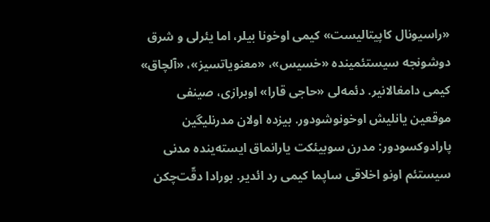«راسیونال کاپیتالیست» کیمی اوخونا بیلر، اما یئرلی و شرق دوشونجه سیستئمینده «خسیس»، «معنویاتسیز»، «آلچاق» کیمی دامغالانیر. دئمه‌لی «حاجی قارا» اوبرازی، صینفی موقعین یانلیش اوخونوشودور. بیزده اولان مدرنلیگین پارادوکسودور: مدرن سوبیئکت یارانماق ایسته‌ینده مدنی سیستئم اونو اخلاقی ساپما کیمی رد ائدیر. بورادا دقّت‌چکن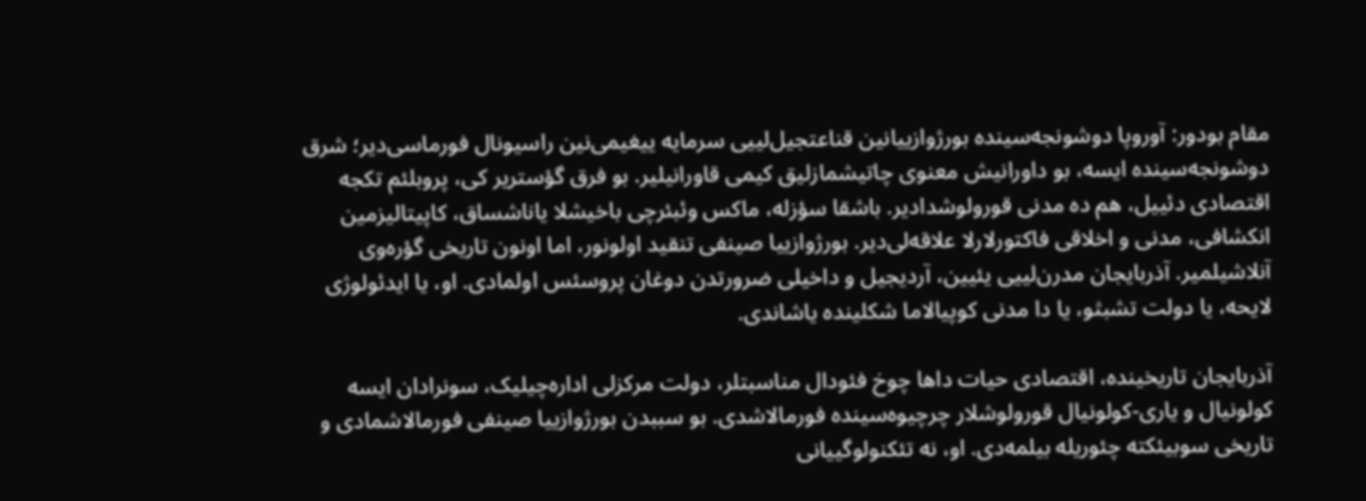مقام بودور: آوروپا دوشونجه‌سینده بورژوازییانین قناعتجیل‌لییی سرمایه ییغیمی‌نین راسیونال فورماسی‌دیر؛ شرق دوشونجه‌سینده ایسه، بو داورانیش معنوی چاتیشمازلیق کیمی قاورانیلیر. بو فرق گؤستریر کی، پروبلئم تکجه اقتصادی دئییل، هم ده مدنی قورولوشدادیر. باشقا سؤزله، ماکس وئبئرچی باخیشلا یاناشساق، کاپیتالیزمین انکشافی، مدنی و اخلاقی فاکتورلارلا علاقه‌لی‌دیر. بورژوازییا صینفی تنقید اولونور، اما اونون تاریخی گؤره‌وی آنلاشیلمیر. آذربایجان مدرن‌لییی یئیین، آردیجیل و داخیلی ضرورتدن دوغان پروسئس اولمادی. او، یا ایدئولوژی لایحه، یا دولت تشبثو، یا دا مدنی کوپیالاما شکلینده یاشاندی.

آذربایجان تاریخینده، اقتصادی حیات داها چوخ فئودال مناسبتلر، دولت مرکزلی اداره‌چیلیک، سونرادان ایسه کولونیال و یاری-کولونیال قورولوشلار چرچیوه‌سینده فورمالاشدی. بو سببدن بورژوازییا صینفی فورمالاشمادی و تاریخی سوبیئکته چئوریله بیلمه‌دی. او، نه تئکنولوگییانی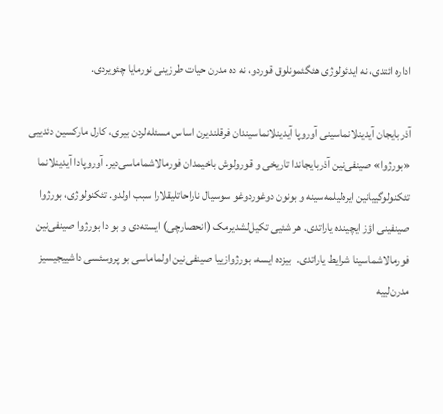اداره ائتدی، نه ایدئولوژی هئگئمونلوق قوردو، نه ده مدرن حیات طرزینی نورمایا چئویردی.

آذربایجان آیدینلانماسینی آوروپا آیدینلانماسیندان فرقلندیرن اساس مسئله‌لردن بیری، کارل مارکسین دئدییی «بورژوا» صینفی‌نین آذربایجاندا تاریخی و قورولوش باخیمدان فورمالاشماماسی‌دیر. آوروپادا آیدینلانما تئکنولوگییانین ایر‌ه‌لیلمه‌سینه و بونون دوغوردوغو سوسیال ناراحاتلیقلارا سبب اولدو. تئکنولوژی، بورژوا صینفینی اؤز ایچینده یاراتدی. هر شئیی تکیل‌لشدیرمک (انحصارچی) ایسته‌دی و بو دا بورژوا صینفی‌نین فورمالاشماسینا شرایط یاراتدی.  بیزده ایسه، بورژوازییا صینفی‌نین اولماماسی بو پروسئسی داشییجیسیز مدرن‌لییه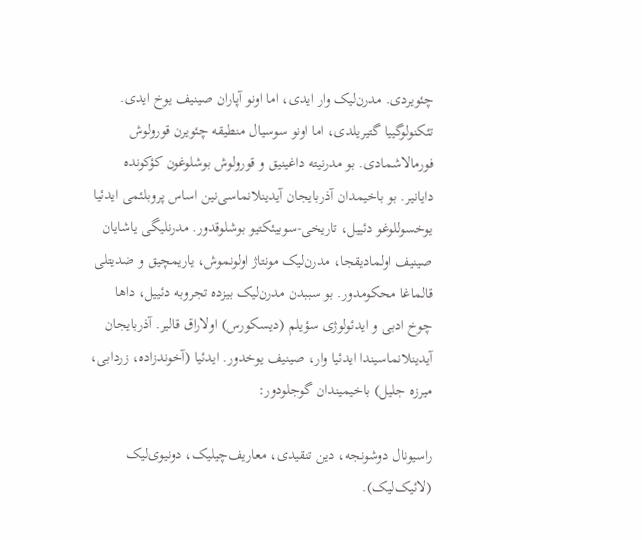چئویردی. مدرن‌لیک وار ایدی، اما اونو آپاران صینیف یوخ ایدی. تئکنولوگییا گتیریلدی، اما اونو سوسیال منطیقه چئویرن قورولوش فورمالاشمادی. بو مدرنیته‌ داغینیق و قورولوش بوشلوغون کؤکونده دایانیر. بو باخیمدان آذربایجان آیدینلانماسی‌نین اساس پروبلئمی ایدئیا یوخسوللوغو دئییل، تاریخی-سوبیئکتیو بوشلوقدور. مدرنلیگی یاشایان صینیف اولمادیقجا، مدرن‌لیک مونتاژ اولونموش، یاریمچیق و ضدیتلی قالماغا محکومدور. بو سببدن مدرن‌لیک بیزده تجروبه دئییل، داها چوخ ادبی و ایدئولوژی سؤیلم (دیسکورس) اولاراق قالیر. آذربایجان آیدینلانماسیندا ایدئیا وار، صینیف یوخدور. ایدئیا (آخوندزاده، زردابی، میرزه جلیل) باخیمیندان گوجلودور:

راسیونال دوشونجه، دین تنقیدی، معاریف‌چیلیک، دونیوی‌لیک (لائیک‌لیک).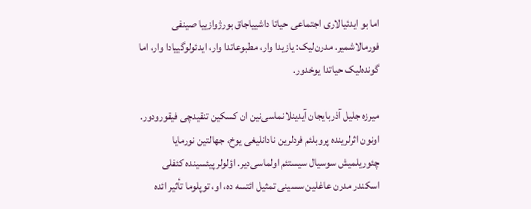اما بو ایدئیالاری اجتماعی حیاتا داشییاجاق بورژوازییا صینفی فورمالاشمیر. مدرن‌لیک: یازیدا وار، مطبوعاتدا وار، ایدئولوگییادا وار، اما گونده‌لیک حیاتدا یوخدور.

میرزه جلیل آذربایجان آیدینلانماسی‌نین ان کسکین تنقیدچی فیقورودور. اونون اثرلرینده پروبلئم فردلرین نادانلیغی یوخ، جهالتین نورمایا چئوریلمیش سوسیال سیستئم اولماسی‌دیر. اؤلولر پیئسینده کئفلی اسکندر مدرن عاغلین سسینی تمثیل ائتسه ده، او، توپلوما تأثیر ائده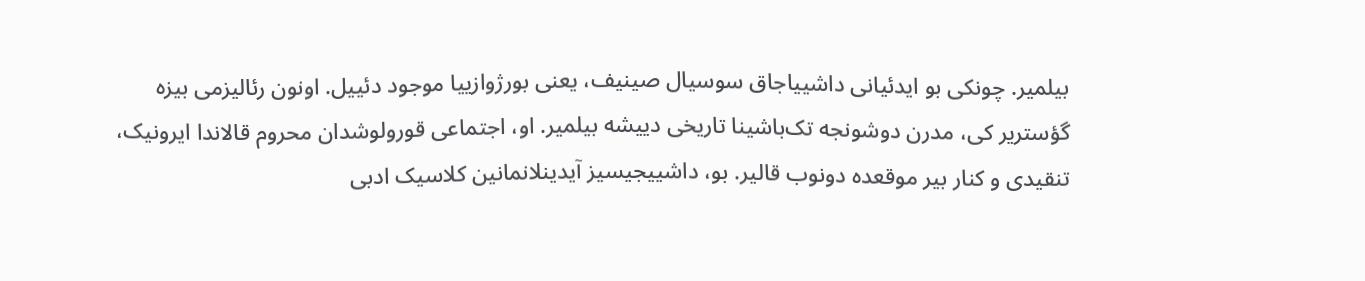بیلمیر. چونکی بو ایدئیانی داشییاجاق سوسیال صینیف، یعنی بورژوازییا موجود دئییل. اونون رئالیزمی بیزه گؤستریر کی، مدرن دوشونجه تک‌باشینا تاریخی دییشه بیلمیر. او، اجتماعی قورولوشدان محروم قالاندا ایرونیک، تنقیدی و کنار بیر موقعده دونوب قالیر. بو، داشییجیسیز آیدینلانمانین کلاسیک ادبی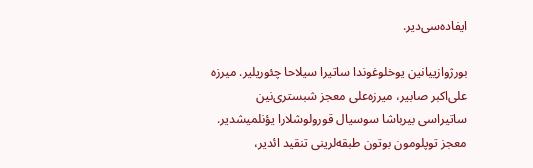ایفاده‌سی‌دیر.

بورژوازییانین یوخلوغوندا ساتیرا سیلاحا چئوریلیر. میرزه علی‌اکبر صابیر، میرزه‌علی معجز شبستری‌نین ساتیراسی بیرباشا سوسیال قورولوشلارا یؤنلمیشدیر. معجز توپلومون بوتون طبقه‌لرینی تنقید ائدیر،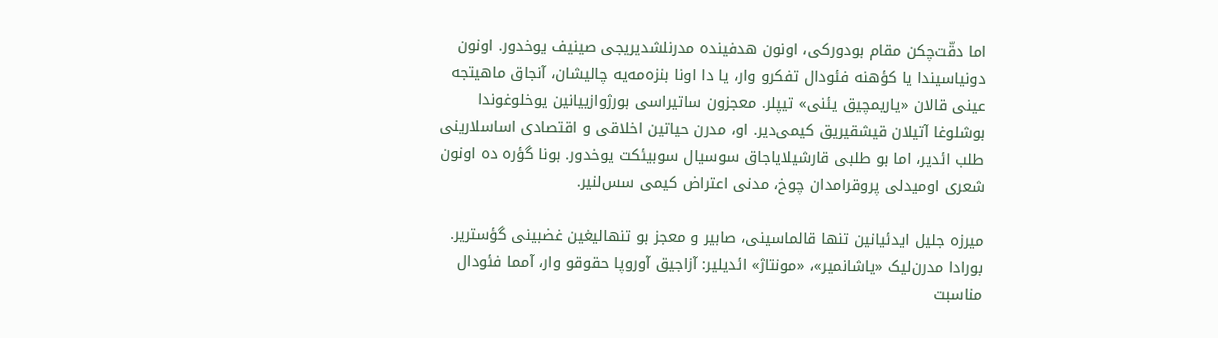اما دقّت‌چکن مقام بودورکی، اونون هدفینده مدرنلشدیریجی صینیف یوخدور. اونون دونیاسیندا یا کؤهنه فئودال تفکرو وار، یا دا اونا بنزه‌مه‌یه چالیشان، آنجاق ماهیتجه عینی قالان «یاریمچیق یئنی» تیپلر. معجزون ساتیراسی بورژوازییانین یوخلوغوندا بوشلوغا آتیلان قیشقیریق کیمی‌دیر. او، مدرن حیاتین اخلاقی و اقتصادی اساسلارینی طلب ائدیر، اما بو طلبی قارشیلایاجاق سوسیال سوبیئکت یوخدور. بونا گؤره ده اونون شعری اومیدلی پروقرامدان چوخ، مدنی اعتراض کیمی سس‌لنیر.

میرزه جلیل ایدئیانین تنها قالماسینی، صابیر و معجز بو تنهالیغین غضبینی گؤستریر. بورادا مدرن‌لیک «یاشانمیر»، «مونتاژ» ائدیلیر: آزاجیق آوروپا حقوقو وار، آمما فئودال مناسبت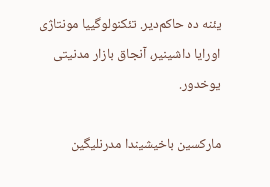یئنه ده حاکم‌دیر. تئکنولوگییا مونتاژی اورایا داشینیر، آنجاق بازار مدنیتی یوخدور.

مارکسین باخیشیندا مدرنلیگین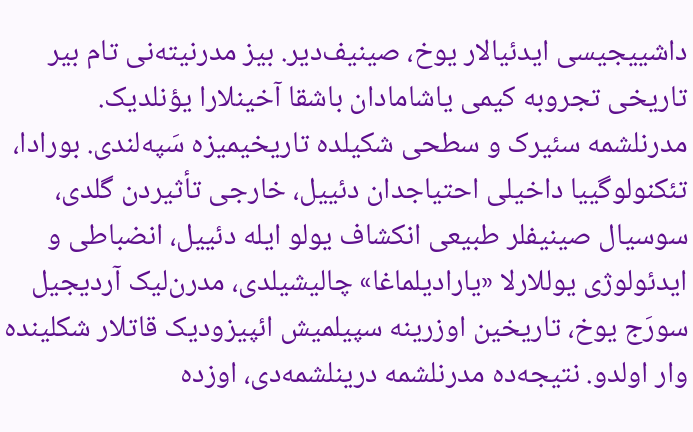داشییجیسی ایدئیالار یوخ، صینیف‌دیر. بیز مدرنیته‌نی تام بیر تاریخی تجروبه کیمی یاشامادان باشقا آخینلارا یؤنلدیک. مدرنلشمه سئیرک و سطحی شکیلده تاریخیمیزه سَپه‌لندی. بورادا، تئکنولوگییا داخیلی احتیاجدان دئییل، خارجی تأثیردن گلدی، سوسیال صینیفلر طبیعی انکشاف یولو ایله دئییل، انضباطی و ایدئولوژی یوللارلا «یارادیلماغا» چالیشیلدی، مدرن‌لیک آردیجیل سورَج یوخ، تاریخین اوزرینه سپیلمیش ائپیزودیک قاتلار شکلینده وار اولدو. نتیجه‌ده مدرنلشمه درینلشمه‌دی، اوز‌ده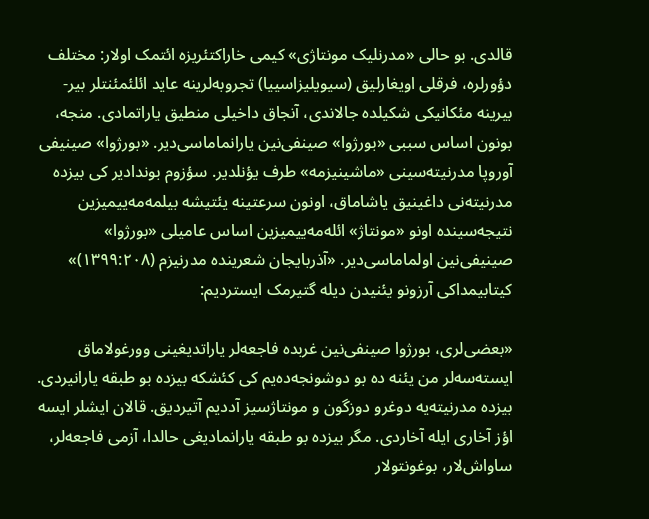قالدی. بو حالی «مدرنلیک مونتاژی» کیمی خاراکتئریزه ائتمک اولار: مختلف دؤورلره، فرقلی اویغارلیق (سیویلیزاسییا) تجروبه‌لرینه عاید ائلئمئنتلر بیر-بیرینه مئکانیکی شکیلده جالاندی، آنجاق داخیلی منطیق یاراتمادی. منجه، بونون اساس سببی «بورژوا» صینفی‌نین یارانماماسی‌دیر. «بورژوا» صینیفی‌ آوروپا مدرنیته‌سینی «ماشینیزمه» طرف یؤنلدیر. سؤزوم بوندادیر کی بیزده مدرنیته‌نی داغینیق یاشاماق، اونون سرعتینه یئتیشه بیلمه‌مه‌ییمیزین نتیجه‌سینده اونو «مونتاژ» ائله‌مه‌ییمیزین اساس عامیلی «بورژوا» صینیفی‌نین اولماماسی‌دیر. «آذربایجان شعرینده مدرنیزم (۱۳۹۹:۲۰۸)» کیتابیمداکی آرزونو یئنیدن دیله گتیرمک ایستردیم:

«بعضی‌لری، بورژوا صینفی‌نین غربده فاجعه‌لر یاراتدیغینی وورغولاماق ایسته‌سه‌لر من یئنه ده بو دوشونجه‌ده‌یم کی کئشکه بیزده بو طبقه یارانیردی. بیزده مدرنیته‌یه دوغرو دوزگون و مونتاژسیز آددیم آتیردیق. قالان ایشلر ایسه اؤز آخاری ایله آخاردی. مگر بیزده بو طبقه یارانمادیغی حالدا، آزمی فاجعه‌لر، ساواش‌لار، بوغونتولار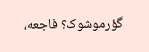گؤرموشوک؟ فاجعه،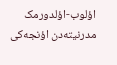اؤلوب-اؤلدورمک مدرنیته‌دن اؤنجه‌کی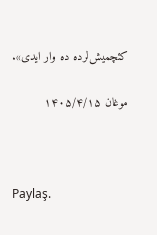کئچمیش‌لرده ده وار ایدی».

موغان ۱۴۰۵/۴/۱۵



Paylaş.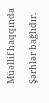Müəllif haqqında

Şərhlər bağlıdır.